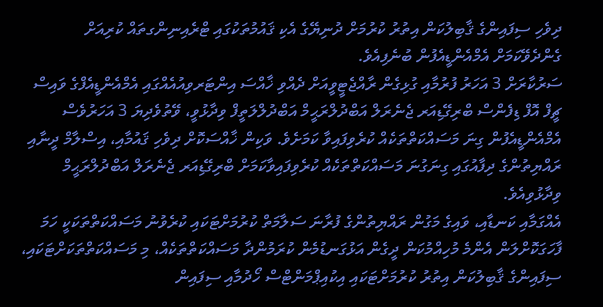ދިވެހި ސިފައިންގެ ޤާބިލުކަން އިތުރު ކުރުމަށް ދުނިޔޭގެ އެކި ޤައުމުތަކުގައި ޓްރެއިނިންގތައް ކުރިއަށް ގެންދެވޭކަމަށް އެމްއެންޑީއެފުން ބުނެފިއެވެ.
ސަރުކާރަށް 3 އަހަރު ފުރުމާއި ގުޅިގެން ރާއްޖެޓީވީއަށް ދެއްވި ޚާއްސަ އިންޓަރވިއުއެއްގައި އެމްއެންޑީއެފްގެ ވައިސް ޗީފް އޮފް ޑިފެންސް ބްރިގޭޑިއަރ ޖެނެރަލް އަބްދުލްރަޙީމް އަބްދުލްލަތީފް ވިދާޅުވީ، ވޭތުވެދިޔަ 3 އަހަރުވެސް އެމްއެންޑީއެފުން ގިނަ މަސައްކަތްތަކެއް ކުރެވިފައިވާ ކަމަށެވެ. ވަކިން ޚާއްސަކޮށް ދިވެހި ޤައުމާއި، އިސްލާމް ދީނާއި ރައްޔިތުންގެ ދިފާއުގައި ގިނަގުނަ މަސައްކަތްތަކެއް ކުރެވިފައިވާކަމަށް ބްރިގޭޑިއަރ ޖެނެރަލް އަބްދުލްރަޙީމް ވިދާޅުވިއެވެ.
އެއްގަމާއި ކަނޑާއި، ވައިގެ މަގުން ރައްޔިތުންގެ ފުރާނަ ސަލާމަތް ކުރުމަށްޓަކައި ކުރެވުނު މަސައްކަތްތަކަކީ ހަމަ ފާހަގަކޮށްލަން އެންމެ މުހިއްމުކަން ދީގެން އަޅުގަނޑުމެން ކުރަމުންދާ މަސައްކަތްތަކެއް، މި މަސައްކަތްތަކަށްޓަކައި، ސިފައިންގެ ޤާބިލުކަން އިތުރު ކުރުމަށްޓަކައި އިކުއިޕްމަންޓްސް ހޯދުމާއި ސިފައިން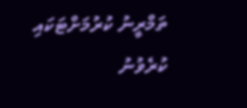ތަމްރީނު ކުރުމަށްޓަކައި ކުރެވުނު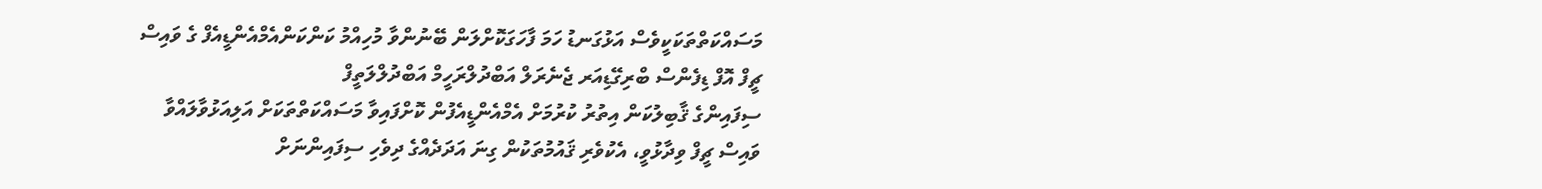މަސައްކަތްތަކަކީވެސް އަޅުގަނޑު ހަމަ ފާހަގަކޮށްލަން ބޭނުންވާ މުހިއްމު ކަންކަންއެމްއެންޑީއެފް ގެ ވައިސް ޗީފް އޮފް ޑިފެންސް ބްރިގޭޑިއަރ ޖެނެރަލް އަބްދުލްރަހީމް އަބްދުލްލަތީފް
ސިފައިންގެ ޤާބިލުކަން އިތުރު ކުރުމަށް އެމްއެންޑީއެފުން ކޮށްފައިވާ މަސައްކަތްތަކަށް އަލިއަޅުވާލައްވާ ވައިސް ޗީފް ވިދާޅުވީ، އެކުވެރި ޤައުމުތަކުން ގިނަ އަދަދެއްގެ ދިވެހި ސިފައިންނަށް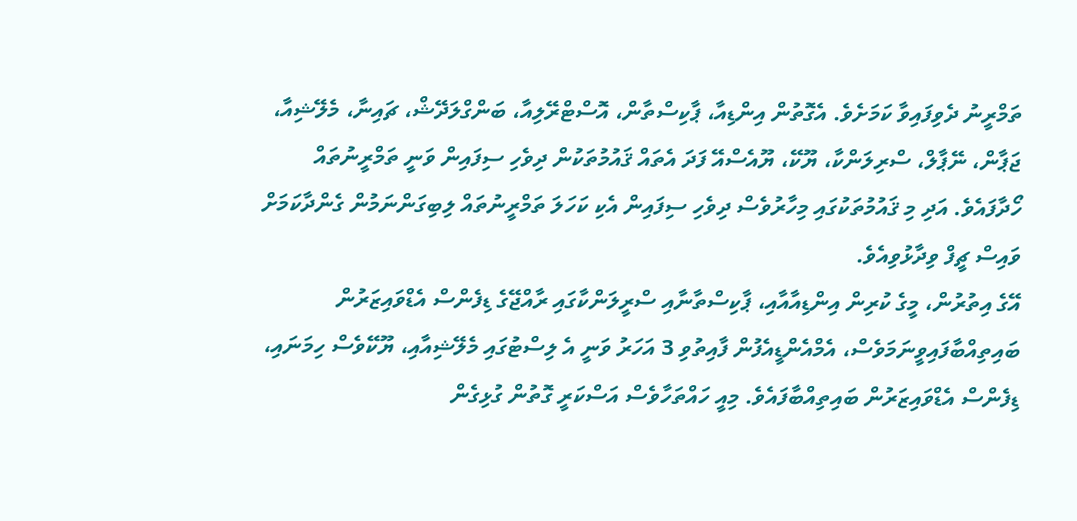ތަމްރީނު ދެވިފައިވާ ކަމަށެވެ. އެގޮތުން އިންޑިއާ، ޕާކިސްތާން، އޮސްޓްރޭލިއާ، ބަންގްލަދޭޝް، ޗައިނާ، މެލޭޝިއާ، ޖަޕާން، ނޭޕާލް، ސްރިލަންކާ، ޔޫކޭ، ޔޫއެސްއޭ ފަދަ އެތައް ޤައުމުތަކުން ދިވެހި ސިފައިން ވަނީ ތަމްރީނުތައް ހޯދާފައެވެ. އަދި މި ޤައުމުތަކުގައި މިހާރުވެސް ދިވެހި ސިފައިން އެކި ކަހަލަ ތަމްރީނުތައް ލިބިގަންނަމުން ގެންދާކަމަށް ވައިސް ޗީފް ވިދާޅުވިއެވެ.
އޭގެ އިތުރުން، މީގެ ކުރިން އިންޑިއާއާއި، ޕާކިސްތާނާއި ސްރީލަންކާގައި ރާއްޖޭގެ ޑިފެންސް އެޑްވައިޒަރުން ބައިތިއްބާފައިވީނަމަވެސް، އެމްއެންޑީއެފުން ފާއިތުވި 3 އަހަރު ވަނީ އެ ލިސްޓުގައި މެލޭޝިއާއި، ޔޫކޭވެސް ހިމަނައި، ޑިފެންސް އެޑްވައިޒަރުން ބައިތިއްބާފައެވެ. މިއީ ހައްތަހާވެސް އަސްކަރީ ގޮތުން ގުޅިގެން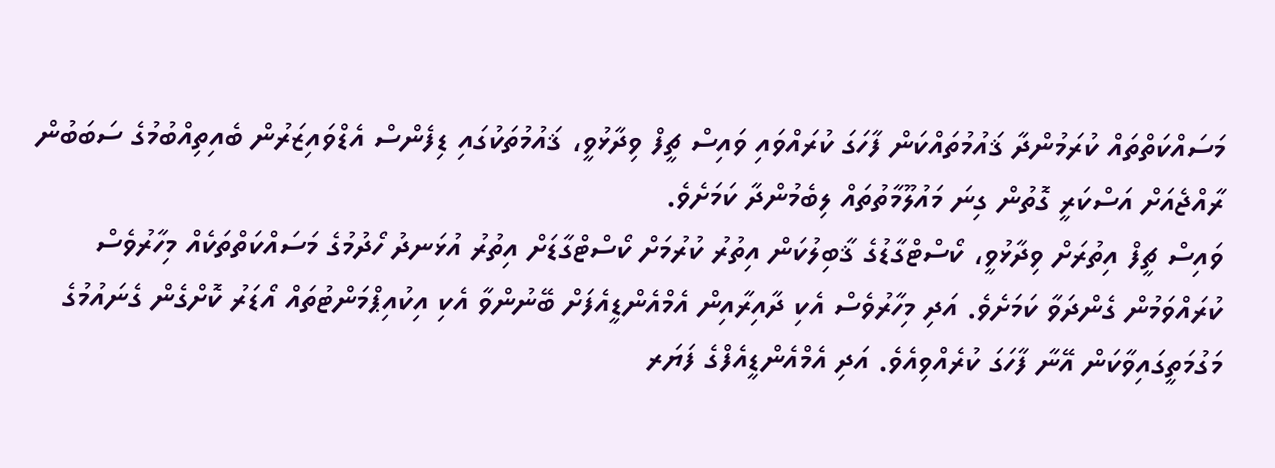މަސައްކަތްތައް ކުރަމުންދާ ޤައުމުތައްކަން ފާހަގަ ކުރައްވައި ވައިސް ޗީފް ވިދާޅުވީ، ޤައުމުތަކުގައި ޑިފެންސް އެޑްވައިޒަރުން ބެއިތިއްބުމުގެ ސަބަބުން ރާއްޖެއަށް އަސްކަރީ ގޮތުން ގިނަ މައުލޫމާތުތައް ލިބެމުންދާ ކަމަށެވެ.
ވައިސް ޗީފް އިތުރަށް ވިދާޅުވީ، ކޯސްޓްގާޑުގެ ޤާބިލުކަން އިތުރު ކުރުމަށް ކޯސްޓްގާޑަށް އިތުރު އުޅަނދު ހޯދުމުގެ މަސައްކަތްތަކެއް މިހާރުވެސް ކުރައްވަމުން ގެންދަވާ ކަމަށެވެ. އަދި މިހާރުވެސް އެކި ދާއިރާއިން އެމްއެންޑީއެފަށް ބޭނުންވާ އެކި އިކުއިޕްމަންޓުތައް އޯޑަރު ކޮށްގެން ގެނައުމުގެ މަގުމަތީގައިވާކަން އޭނާ ފާހަގަ ކުރެއްވިއެވެ. އަދި އެމްއެންޑީއެފްގެ ފަޔަރ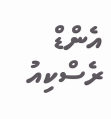އެންޑް ރެސްކިއު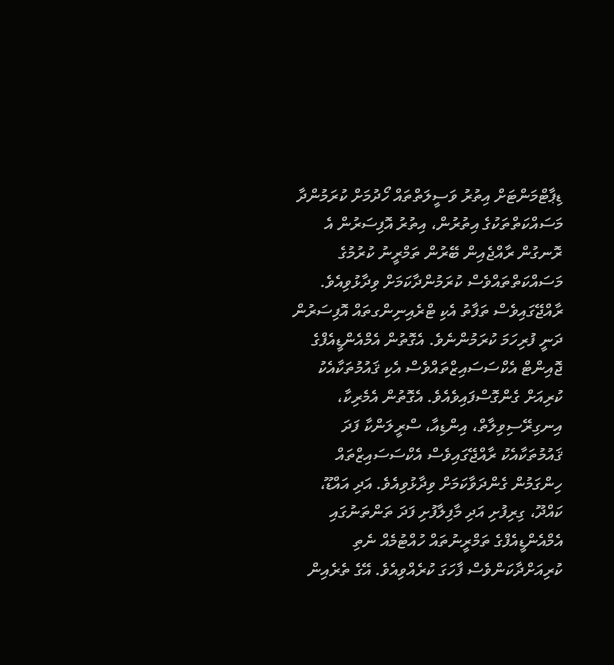ޑިޕާޓްމަންޓަށް އިތުރު ވަސީލަތްތައް ހޯދުމަށް ކުރަމުންދާ މަސައްކަތްތަކުގެ އިތުރުން، އިތުރު އޮފިސަރުން އެ ރޮނގުން ރާއްޖެއިން ބޭރުން ތަމްރީނު ކުރުމުގެ މަސައްކަތްތައްވެސް ކުރަމުންދާކަމަށް ވިދާޅުވިއެވެ.
ރާއްޖޭގައިވެސް ތަފާތު އެކި ޓްރެއިނިންގތައް އޮފިސަރުން ދަނީ ފުރިހަމަ ކުރަމުންނެވެ. އެގޮތުން އެމްއެންޑީއެފްގެ ޖޮއިންޓް އެކްސަސައިޒްތައްވެސް އެކި ޤައުމުތަކާއެކު ކުރިއަށް ގެންގޮސްފައިވެއެވެ. އެގޮތުން އެމެރިކާ، އިނގިރޭސިވިލާތް، އިންޑިއާ، ސްރީލަންކާ ފަދަ ޤައުމުތަކާއެކު ރާއްޖޭގައިވެސް އެކްސަސައިޒްތައް ހިންގަމުން ގެންދަވާކަމަށް ވިދާޅުވިއެވެ. އަދި އައްޑޫ، ކައްދޫ، ގިރިފުށި އަދި މާފިލާފުށި ފަދަ ތަންތަނުގައި އެމްއެންޑީއެފްގެ ތަމްރީނުތައް ހުއްޓުމެއް ނެތި ކުރިއަށްދާކަންވެސް ފާހަގަ ކުރެއްވިއެވެ. އޭގެ ތެރެއިން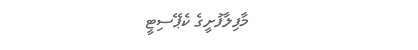މާފިލާފުށީގެ ކެޕޭސިޓީ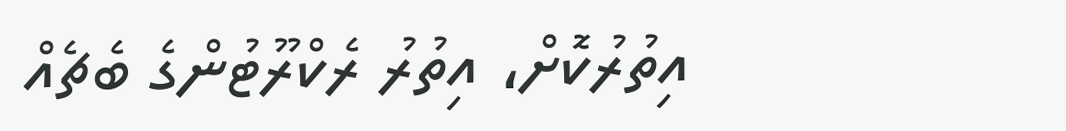އިތުރުކޮށް، އިތުރު ރެކްރޫޓުންގެ ބެޗެއް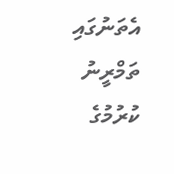އެތަނުގައި ތަމްރީނު ކުރުމުގެ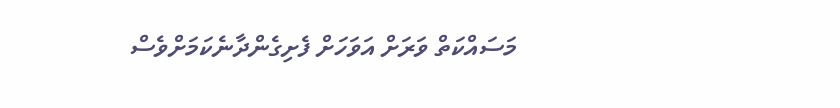މަސައްކަތް ވަރަށް އަވަހަށް ފެށިގެންދާނެކަމަށްވެސް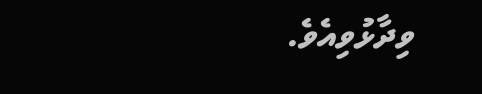ވިދާޅުވިއެވެ.